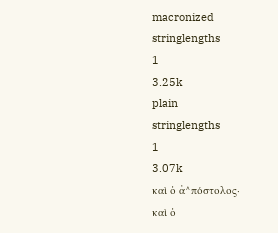macronized
stringlengths
1
3.25k
plain
stringlengths
1
3.07k
καὶ ὁ ἀ^πόστολος·
καὶ ὁ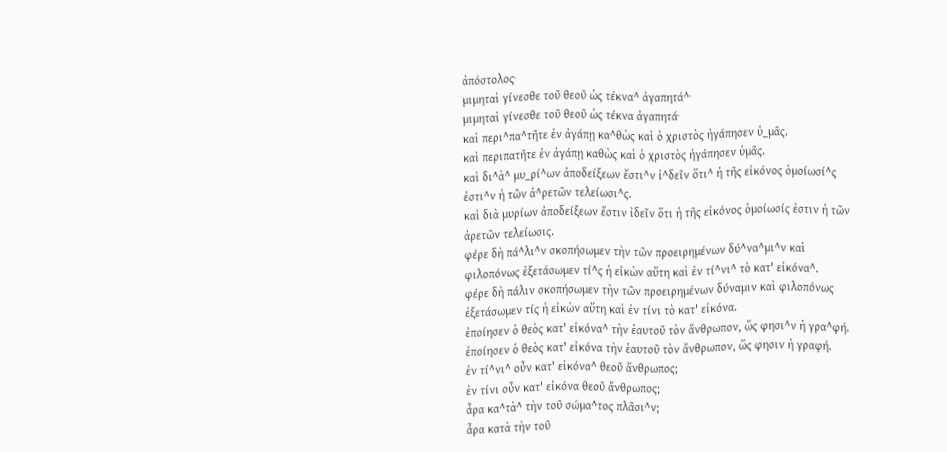ἀπόστολος·
μιμηταὶ γίνεσθε τοῦ θεοῦ ὡς τέκνα^ ἀγαπητά^·
μιμηταὶ γίνεσθε τοῦ θεοῦ ὡς τέκνα ἀγαπητά·
καὶ περι^πα^τῆτε ἐν ἀγάπῃ κα^θὼς καὶ ὁ χριστὸς ἠγάπησεν ὑ_μᾶς.
καὶ περιπατῆτε ἐν ἀγάπῃ καθὼς καὶ ὁ χριστὸς ἠγάπησεν ὑμᾶς.
καὶ δι^ὰ^ μυ_ρί^ων ἀποδείξεων ἔστι^ν ἰ^δεῖν ὅτι^ ἡ τῆς εἰκόνος ὁμοίωσί^ς ἐστι^ν ἡ τῶν ἀ^ρετῶν τελείωσι^ς.
καὶ διὰ μυρίων ἀποδείξεων ἔστιν ἰδεῖν ὅτι ἡ τῆς εἰκόνος ὁμοίωσίς ἐστιν ἡ τῶν ἀρετῶν τελείωσις.
φέρε δὴ πά^λι^ν σκοπήσωμεν τὴν τῶν προειρημένων δύ^να^μι^ν καὶ φιλοπόνως ἐξετάσωμεν τί^ς ἡ εἰκὼν αὕτη καὶ ἐν τί^νι^ τὸ κατ' εἰκόνα^.
φέρε δὴ πάλιν σκοπήσωμεν τὴν τῶν προειρημένων δύναμιν καὶ φιλοπόνως ἐξετάσωμεν τίς ἡ εἰκὼν αὕτη καὶ ἐν τίνι τὸ κατ' εἰκόνα.
ἐποίησεν ὁ θεὸς κατ' εἰκόνα^ τὴν ἑαυτοῦ τὸν ἄνθρωπον, ὥς φησι^ν ἡ γρα^φή.
ἐποίησεν ὁ θεὸς κατ' εἰκόνα τὴν ἑαυτοῦ τὸν ἄνθρωπον, ὥς φησιν ἡ γραφή.
ἐν τί^νι^ οὖν κατ' εἰκόνα^ θεοῦ ἄνθρωπος;
ἐν τίνι οὖν κατ' εἰκόνα θεοῦ ἄνθρωπος;
ἆρα κα^τὰ^ τὴν τοῦ σώμα^τος πλᾶσι^ν;
ἆρα κατὰ τὴν τοῦ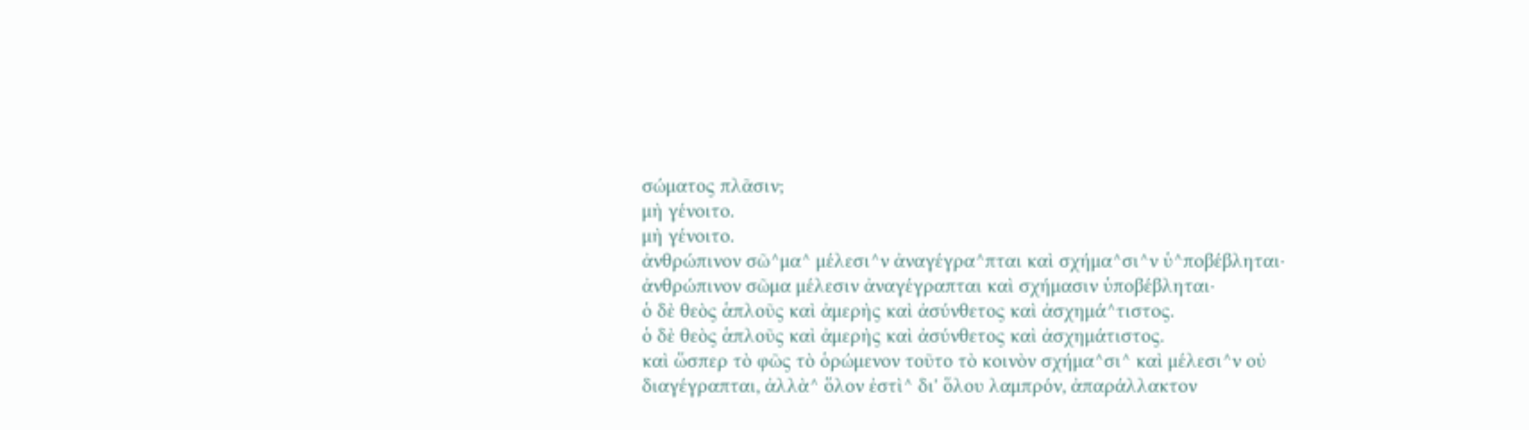σώματος πλᾶσιν;
μὴ γένοιτο.
μὴ γένοιτο.
ἀνθρώπινον σῶ^μα^ μέλεσι^ν ἀναγέγρα^πται καὶ σχήμα^σι^ν ὑ^ποβέβληται·
ἀνθρώπινον σῶμα μέλεσιν ἀναγέγραπται καὶ σχήμασιν ὑποβέβληται·
ὁ δὲ θεὸς ἁπλοῦς καὶ ἀμερὴς καὶ ἀσύνθετος καὶ ἀσχημά^τιστος.
ὁ δὲ θεὸς ἁπλοῦς καὶ ἀμερὴς καὶ ἀσύνθετος καὶ ἀσχημάτιστος.
καὶ ὥσπερ τὸ φῶς τὸ ὁρώμενον τοῦτο τὸ κοινὸν σχήμα^σι^ καὶ μέλεσι^ν οὐ διαγέγραπται, ἀλλὰ^ ὅλον ἐστὶ^ δι' ὅλου λαμπρόν, ἀπαράλλακτον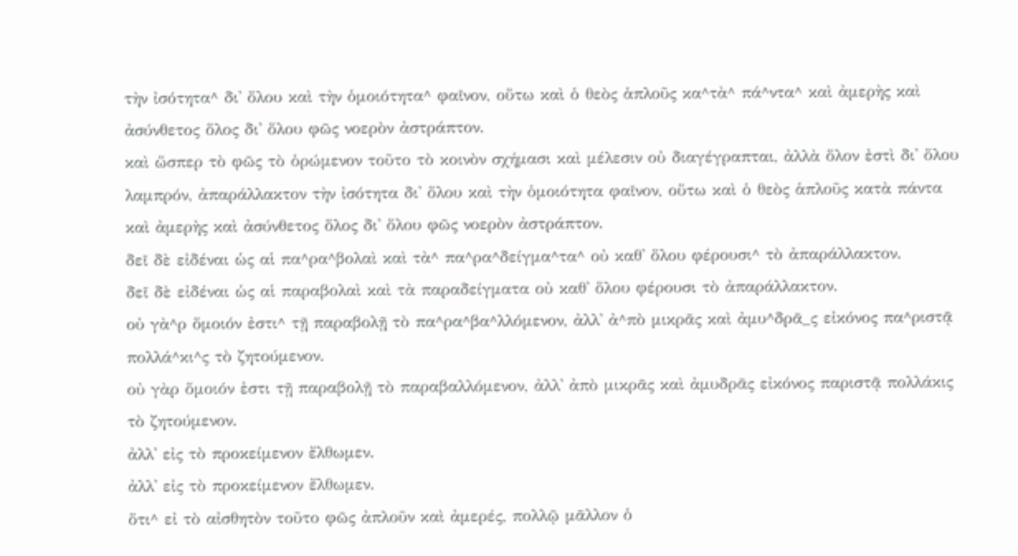τὴν ἰσότητα^ δι' ὅλου καὶ τὴν ὁμοιότητα^ φαῖνον, οὕτω καὶ ὁ θεὸς ἁπλοῦς κα^τὰ^ πά^ντα^ καὶ ἀμερὴς καὶ ἀσύνθετος ὅλος δι' ὅλου φῶς νοερὸν ἀστράπτον.
καὶ ὥσπερ τὸ φῶς τὸ ὁρώμενον τοῦτο τὸ κοινὸν σχήμασι καὶ μέλεσιν οὐ διαγέγραπται, ἀλλὰ ὅλον ἐστὶ δι' ὅλου λαμπρόν, ἀπαράλλακτον τὴν ἰσότητα δι' ὅλου καὶ τὴν ὁμοιότητα φαῖνον, οὕτω καὶ ὁ θεὸς ἁπλοῦς κατὰ πάντα καὶ ἀμερὴς καὶ ἀσύνθετος ὅλος δι' ὅλου φῶς νοερὸν ἀστράπτον.
δεῖ δὲ εἰδέναι ὡς αἱ πα^ρα^βολαὶ καὶ τὰ^ πα^ρα^δείγμα^τα^ οὐ καθ' ὅλου φέρουσι^ τὸ ἀπαράλλακτον.
δεῖ δὲ εἰδέναι ὡς αἱ παραβολαὶ καὶ τὰ παραδείγματα οὐ καθ' ὅλου φέρουσι τὸ ἀπαράλλακτον.
οὐ γὰ^ρ ὅμοιόν ἐστι^ τῇ παραβολῇ τὸ πα^ρα^βα^λλόμενον, ἀλλ' ἀ^πὸ μικρᾶς καὶ ἀμυ^δρᾶ_ς εἰκόνος πα^ριστᾷ πολλά^κι^ς τὸ ζητούμενον.
οὐ γὰρ ὅμοιόν ἐστι τῇ παραβολῇ τὸ παραβαλλόμενον, ἀλλ' ἀπὸ μικρᾶς καὶ ἀμυδρᾶς εἰκόνος παριστᾷ πολλάκις τὸ ζητούμενον.
ἀλλ' εἰς τὸ προκείμενον ἔλθωμεν.
ἀλλ' εἰς τὸ προκείμενον ἔλθωμεν.
ὅτι^ εἰ τὸ αἰσθητὸν τοῦτο φῶς ἀπλοῦν καὶ ἀμερές, πολλῷ μᾶλλον ὁ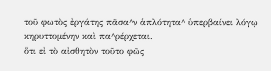τοῦ φωτὸς ἐργάτης πᾶσα^ν ἁπλότητα^ ὑπερβαίνει λόγῳ κηρυττομένην καὶ πα^ρέρχεται.
ὅτι εἰ τὸ αἰσθητὸν τοῦτο φῶς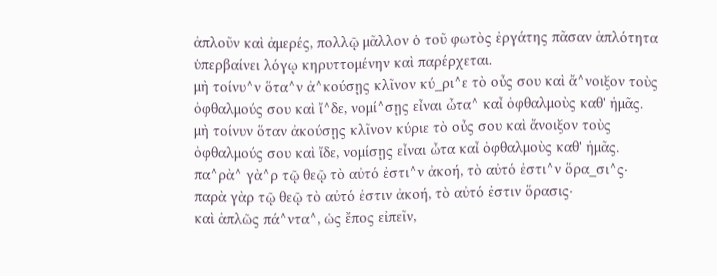ἀπλοῦν καὶ ἀμερές, πολλῷ μᾶλλον ὁ τοῦ φωτὸς ἐργάτης πᾶσαν ἁπλότητα ὑπερβαίνει λόγῳ κηρυττομένην καὶ παρέρχεται.
μὴ τοίνυ^ν ὅτα^ν ἀ^κούσῃς κλῖνον κύ_ρι^ε τὸ οὖς σου καὶ ἄ^νοιξον τοὺς ὀφθαλμούς σου καὶ ἴ^δε, νομί^σῃς εἶναι ὦτα^ καἶ ὀφθαλμοὺς καθ' ἡμᾶς.
μὴ τοίνυν ὅταν ἀκούσῃς κλῖνον κύριε τὸ οὖς σου καὶ ἄνοιξον τοὺς ὀφθαλμούς σου καὶ ἴδε, νομίσῃς εἶναι ὦτα καἶ ὀφθαλμοὺς καθ' ἡμᾶς.
πα^ρὰ^ γὰ^ρ τῷ θεῷ τὸ αὐτό ἐστι^ν ἀκοή, τὸ αὐτό ἐστι^ν ὅρα_σι^ς·
παρὰ γὰρ τῷ θεῷ τὸ αὐτό ἐστιν ἀκοή, τὸ αὐτό ἐστιν ὅρασις·
καὶ ἁπλῶς πά^ντα^, ὡς ἔπος εἰπεῖν,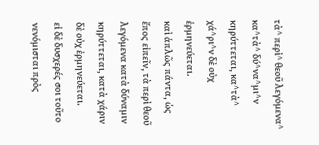τὰ^ περὶ^ θεοῦ λεγόμενα^ κα^τὰ^ δύ^να^μι^ν κηρύττεται, κα^τὰ^ χά^ρι^ν δὲ οὐχ ἑρμηνεύεται.
καὶ ἁπλῶς πάντα, ὡς ἔπος εἰπεῖν, τὰ περὶ θεοῦ λεγόμενα κατὰ δύναμιν κηρύττεται, κατὰ χάριν δὲ οὐχ ἑρμηνεύεται.
εἰ δὲ δυσχερές σοι τοῦτο νενόμισται πρὸς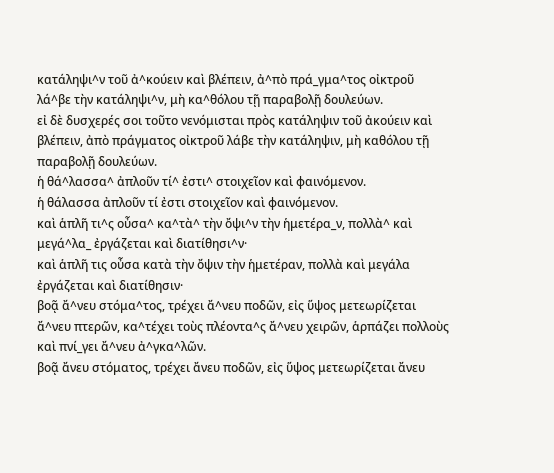κατάληψι^ν τοῦ ἀ^κούειν καὶ βλέπειν, ἀ^πὸ πρά_γμα^τος οἰκτροῦ λά^βε τὴν κατάληψι^ν, μὴ κα^θόλου τῇ παραβολῇ δουλεύων.
εἰ δὲ δυσχερές σοι τοῦτο νενόμισται πρὸς κατάληψιν τοῦ ἀκούειν καὶ βλέπειν, ἀπὸ πράγματος οἰκτροῦ λάβε τὴν κατάληψιν, μὴ καθόλου τῇ παραβολῇ δουλεύων.
ἡ θά^λασσα^ ἀπλοῦν τί^ ἐστι^ στοιχεῖον καὶ φαινόμενον.
ἡ θάλασσα ἀπλοῦν τί ἐστι στοιχεῖον καὶ φαινόμενον.
καὶ ἁπλῆ τι^ς οὖσα^ κα^τὰ^ τὴν ὄψι^ν τὴν ἡμετέρα_ν, πολλὰ^ καὶ μεγά^λα_ ἐργάζεται καὶ διατίθησι^ν·
καὶ ἁπλῆ τις οὖσα κατὰ τὴν ὄψιν τὴν ἡμετέραν, πολλὰ καὶ μεγάλα ἐργάζεται καὶ διατίθησιν·
βοᾷ ἄ^νευ στόμα^τος, τρέχει ἄ^νευ ποδῶν, εἰς ὕψος μετεωρίζεται ἄ^νευ πτερῶν, κα^τέχει τοὺς πλέοντα^ς ἄ^νευ χειρῶν, ἁρπάζει πολλοὺς καὶ πνί_γει ἄ^νευ ἀ^γκα^λῶν.
βοᾷ ἄνευ στόματος, τρέχει ἄνευ ποδῶν, εἰς ὕψος μετεωρίζεται ἄνευ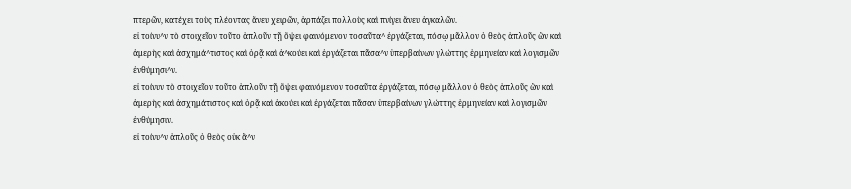πτερῶν, κατέχει τοὺς πλέοντας ἄνευ χειρῶν, ἁρπάζει πολλοὺς καὶ πνίγει ἄνευ ἀγκαλῶν.
εἰ τοίνυ^ν τὸ στοιχεῖον τοῦτο ἁπλοῦν τῇ ὄψει φαινόμενον τοσαῦτα^ ἐργάζεται, πόσῳ μᾶλλον ὁ θεὸς ἁπλοῦς ὢν καὶ ἀμερὴς καὶ ἀσχημά^τιστος καὶ ὁρᾷ καὶ ἀ^κούει καὶ ἐργάζεται πᾶσα^ν ὑπερβαίνων γλώττης ἑρμηνείαν καὶ λογισμῶν ἐνθύμησι^ν.
εἰ τοίνυν τὸ στοιχεῖον τοῦτο ἁπλοῦν τῇ ὄψει φαινόμενον τοσαῦτα ἐργάζεται, πόσῳ μᾶλλον ὁ θεὸς ἁπλοῦς ὢν καὶ ἀμερὴς καὶ ἀσχημάτιστος καὶ ὁρᾷ καὶ ἀκούει καὶ ἐργάζεται πᾶσαν ὑπερβαίνων γλώττης ἑρμηνείαν καὶ λογισμῶν ἐνθύμησιν.
εἰ τοίνυ^ν ἁπλοῦς ὁ θεὸς οὐκ ἂ^ν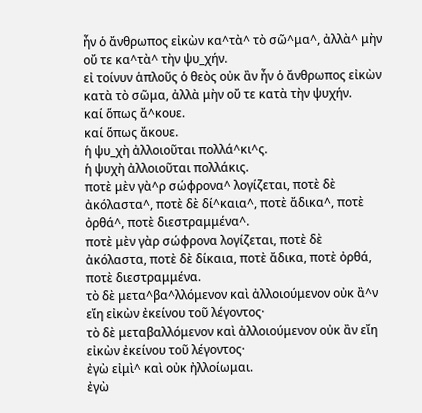ἦν ὁ ἄνθρωπος εἰκὼν κα^τὰ^ τὸ σῶ^μα^, ἀλλὰ^ μὴν οὔ τε κα^τὰ^ τὴν ψυ_χήν.
εἰ τοίνυν ἁπλοῦς ὁ θεὸς οὐκ ἂν ἦν ὁ ἄνθρωπος εἰκὼν κατὰ τὸ σῶμα, ἀλλὰ μὴν οὔ τε κατὰ τὴν ψυχήν.
καί ὅπως ἄ^κουε.
καί ὅπως ἄκουε.
ἡ ψυ_χὴ ἀλλοιοῦται πολλά^κι^ς.
ἡ ψυχὴ ἀλλοιοῦται πολλάκις.
ποτὲ μὲν γὰ^ρ σώφρονα^ λογίζεται, ποτὲ δὲ ἀκόλαστα^, ποτὲ δὲ δί^καια^, ποτὲ ἄδικα^, ποτὲ ὀρθά^, ποτὲ διεστραμμένα^.
ποτὲ μὲν γὰρ σώφρονα λογίζεται, ποτὲ δὲ ἀκόλαστα, ποτὲ δὲ δίκαια, ποτὲ ἄδικα, ποτὲ ὀρθά, ποτὲ διεστραμμένα.
τὸ δὲ μετα^βα^λλόμενον καὶ ἀλλοιούμενον οὐκ ἂ^ν εἴη εἰκὼν ἐκείνου τοῦ λέγοντος·
τὸ δὲ μεταβαλλόμενον καὶ ἀλλοιούμενον οὐκ ἂν εἴη εἰκὼν ἐκείνου τοῦ λέγοντος·
ἐγὼ εἰμὶ^ καὶ οὐκ ἠλλοίωμαι.
ἐγὼ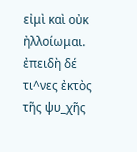εἰμὶ καὶ οὐκ ἠλλοίωμαι.
ἐπειδὴ δέ τι^νες ἐκτὸς τῆς ψυ_χῆς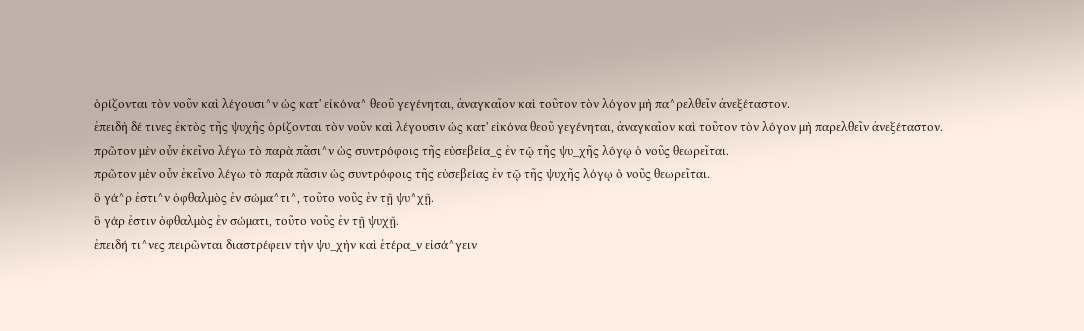ὁρίζονται τὸν νοῦν καὶ λέγουσι^ν ὡς κατ' εἰκόνα^ θεοῦ γεγένηται, ἀναγκαῖον καὶ τοῦτον τὸν λόγον μὴ πα^ρελθεῖν ἀνεξέταστον.
ἐπειδὴ δέ τινες ἐκτὸς τῆς ψυχῆς ὁρίζονται τὸν νοῦν καὶ λέγουσιν ὡς κατ' εἰκόνα θεοῦ γεγένηται, ἀναγκαῖον καὶ τοῦτον τὸν λόγον μὴ παρελθεῖν ἀνεξέταστον.
πρῶτον μὲν οὖν ἐκεῖνο λέγω τὸ παρὰ πᾶσι^ν ὡς συντρόφοις τῆς εὐσεβεία_ς ἐν τῷ τῆς ψυ_χῆς λόγῳ ὁ νοῦς θεωρεῖται.
πρῶτον μὲν οὖν ἐκεῖνο λέγω τὸ παρὰ πᾶσιν ὡς συντρόφοις τῆς εὐσεβείας ἐν τῷ τῆς ψυχῆς λόγῳ ὁ νοῦς θεωρεῖται.
ὃ γά^ρ ἐστι^ν ὀφθαλμὸς ἐν σώμα^τι^, τοῦτο νοῦς ἐν τῇ ψυ^χῇ.
ὃ γάρ ἐστιν ὀφθαλμὸς ἐν σώματι, τοῦτο νοῦς ἐν τῇ ψυχῇ.
ἐπειδή τι^νες πειρῶνται διαστρέφειν τὴν ψυ_χὴν καὶ ἑτέρα_ν εἰσά^γειν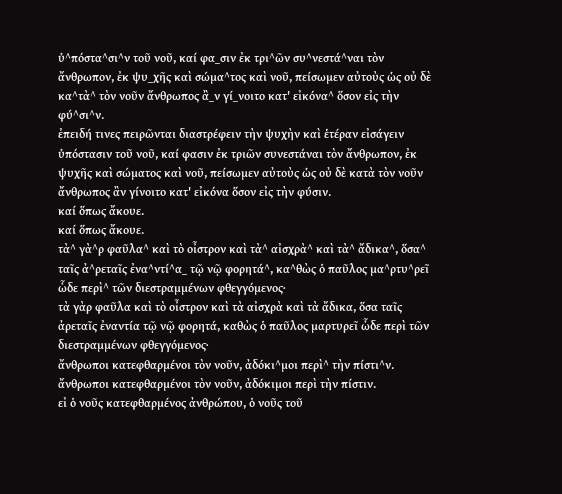ὑ^πόστα^σι^ν τοῦ νοῦ, καί φα_σιν ἐκ τρι^ῶν συ^νεστά^ναι τὸν ἄνθρωπον, ἐκ ψυ_χῆς καὶ σώμα^τος καὶ νοῦ, πείσωμεν αὐτοὺς ὡς οὐ δὲ κα^τὰ^ τὸν νοῦν ἄνθρωπος ἂ_ν γί_νοιτο κατ' εἰκόνα^ ὅσον εἰς τὴν φύ^σι^ν.
ἐπειδή τινες πειρῶνται διαστρέφειν τὴν ψυχὴν καὶ ἑτέραν εἰσάγειν ὑπόστασιν τοῦ νοῦ, καί φασιν ἐκ τριῶν συνεστάναι τὸν ἄνθρωπον, ἐκ ψυχῆς καὶ σώματος καὶ νοῦ, πείσωμεν αὐτοὺς ὡς οὐ δὲ κατὰ τὸν νοῦν ἄνθρωπος ἂν γίνοιτο κατ' εἰκόνα ὅσον εἰς τὴν φύσιν.
καί ὅπως ἄκουε.
καί ὅπως ἄκουε.
τὰ^ γὰ^ρ φαῦλα^ καὶ τὸ οἶστρον καὶ τὰ^ αἰσχρὰ^ καὶ τὰ^ ἄδικα^, ὅσα^ ταῖς ἀ^ρεταῖς ἐνα^ντί^α_ τῷ νῷ φορητά^, κα^θὼς ὁ παῦλος μα^ρτυ^ρεῖ ὧδε περὶ^ τῶν διεστραμμένων φθεγγόμενος·
τὰ γὰρ φαῦλα καὶ τὸ οἶστρον καὶ τὰ αἰσχρὰ καὶ τὰ ἄδικα, ὅσα ταῖς ἀρεταῖς ἐναντία τῷ νῷ φορητά, καθὼς ὁ παῦλος μαρτυρεῖ ὧδε περὶ τῶν διεστραμμένων φθεγγόμενος·
ἄνθρωποι κατεφθαρμένοι τὸν νοῦν, ἀδόκι^μοι περὶ^ τὴν πίστι^ν.
ἄνθρωποι κατεφθαρμένοι τὸν νοῦν, ἀδόκιμοι περὶ τὴν πίστιν.
εἰ ὁ νοῦς κατεφθαρμένος ἀνθρώπου, ὁ νοῦς τοῦ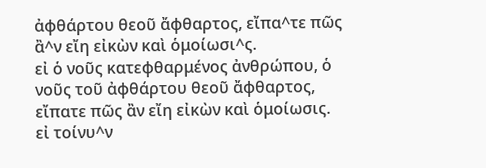ἀφθάρτου θεοῦ ἄφθαρτος, εἴπα^τε πῶς ἂ^ν εἴη εἰκὼν καὶ ὁμοίωσι^ς.
εἰ ὁ νοῦς κατεφθαρμένος ἀνθρώπου, ὁ νοῦς τοῦ ἀφθάρτου θεοῦ ἄφθαρτος, εἴπατε πῶς ἂν εἴη εἰκὼν καὶ ὁμοίωσις.
εἰ τοίνυ^ν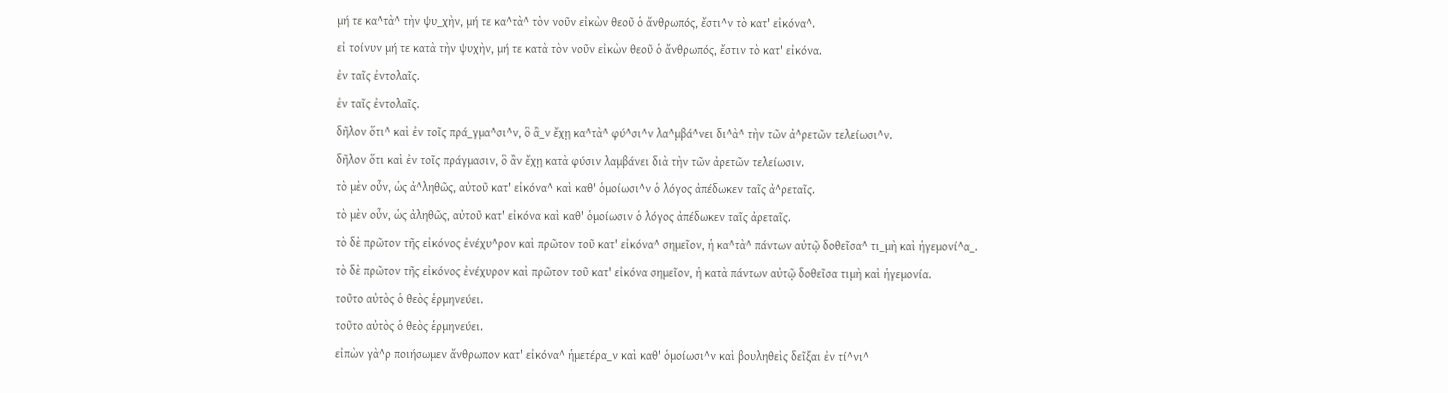μή τε κα^τὰ^ τὴν ψυ_χὴν, μή τε κα^τὰ^ τὸν νοῦν εἰκὼν θεοῦ ὁ ἄνθρωπός, ἔστι^ν τὸ κατ' εἰκόνα^.
εἰ τοίνυν μή τε κατὰ τὴν ψυχὴν, μή τε κατὰ τὸν νοῦν εἰκὼν θεοῦ ὁ ἄνθρωπός, ἔστιν τὸ κατ' εἰκόνα.
ἐν ταῖς ἐντολαῖς.
ἐν ταῖς ἐντολαῖς.
δῆλον ὅτι^ καὶ ἐν τοῖς πρά_γμα^σι^ν, ὃ ἂ_ν ἔχῃ κα^τὰ^ φύ^σι^ν λα^μβά^νει δι^ὰ^ τὴν τῶν ἀ^ρετῶν τελείωσι^ν.
δῆλον ὅτι καὶ ἐν τοῖς πράγμασιν, ὃ ἂν ἔχῃ κατὰ φύσιν λαμβάνει διὰ τὴν τῶν ἀρετῶν τελείωσιν.
τὸ μὲν οὖν, ὡς ἀ^ληθῶς, αὐτοῦ κατ' εἰκόνα^ καὶ καθ' ὁμοίωσι^ν ὁ λόγος ἀπέδωκεν ταῖς ἀ^ρεταῖς.
τὸ μὲν οὖν, ὡς ἀληθῶς, αὐτοῦ κατ' εἰκόνα καὶ καθ' ὁμοίωσιν ὁ λόγος ἀπέδωκεν ταῖς ἀρεταῖς.
τὸ δὲ πρῶτον τῆς εἰκόνος ἐνέχυ^ρον καὶ πρῶτον τοῦ κατ' εἰκόνα^ σημεῖον, ἡ κα^τὰ^ πάντων αὐτῷ δοθεῖσα^ τι_μὴ καὶ ἡγεμονί^α_.
τὸ δὲ πρῶτον τῆς εἰκόνος ἐνέχυρον καὶ πρῶτον τοῦ κατ' εἰκόνα σημεῖον, ἡ κατὰ πάντων αὐτῷ δοθεῖσα τιμὴ καὶ ἡγεμονία.
τοῦτο αὐτὸς ὁ θεὸς ἑρμηνεύει.
τοῦτο αὐτὸς ὁ θεὸς ἑρμηνεύει.
εἰπὼν γὰ^ρ ποιήσωμεν ἄνθρωπον κατ' εἰκόνα^ ἡμετέρα_ν καὶ καθ' ὁμοίωσι^ν καὶ βουληθεὶς δεῖξαι ἐν τί^νι^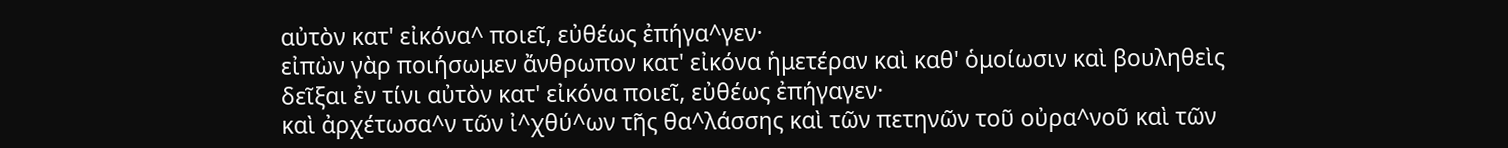αὐτὸν κατ' εἰκόνα^ ποιεῖ, εὐθέως ἐπήγα^γεν·
εἰπὼν γὰρ ποιήσωμεν ἄνθρωπον κατ' εἰκόνα ἡμετέραν καὶ καθ' ὁμοίωσιν καὶ βουληθεὶς δεῖξαι ἐν τίνι αὐτὸν κατ' εἰκόνα ποιεῖ, εὐθέως ἐπήγαγεν·
καὶ ἀρχέτωσα^ν τῶν ἰ^χθύ^ων τῆς θα^λάσσης καὶ τῶν πετηνῶν τοῦ οὐρα^νοῦ καὶ τῶν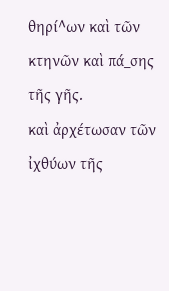θηρί^ων καὶ τῶν κτηνῶν καὶ πά_σης τῆς γῆς.
καὶ ἀρχέτωσαν τῶν ἰχθύων τῆς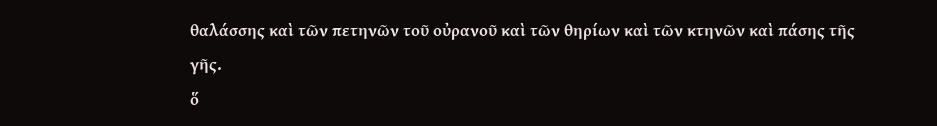θαλάσσης καὶ τῶν πετηνῶν τοῦ οὐρανοῦ καὶ τῶν θηρίων καὶ τῶν κτηνῶν καὶ πάσης τῆς γῆς.
ὅ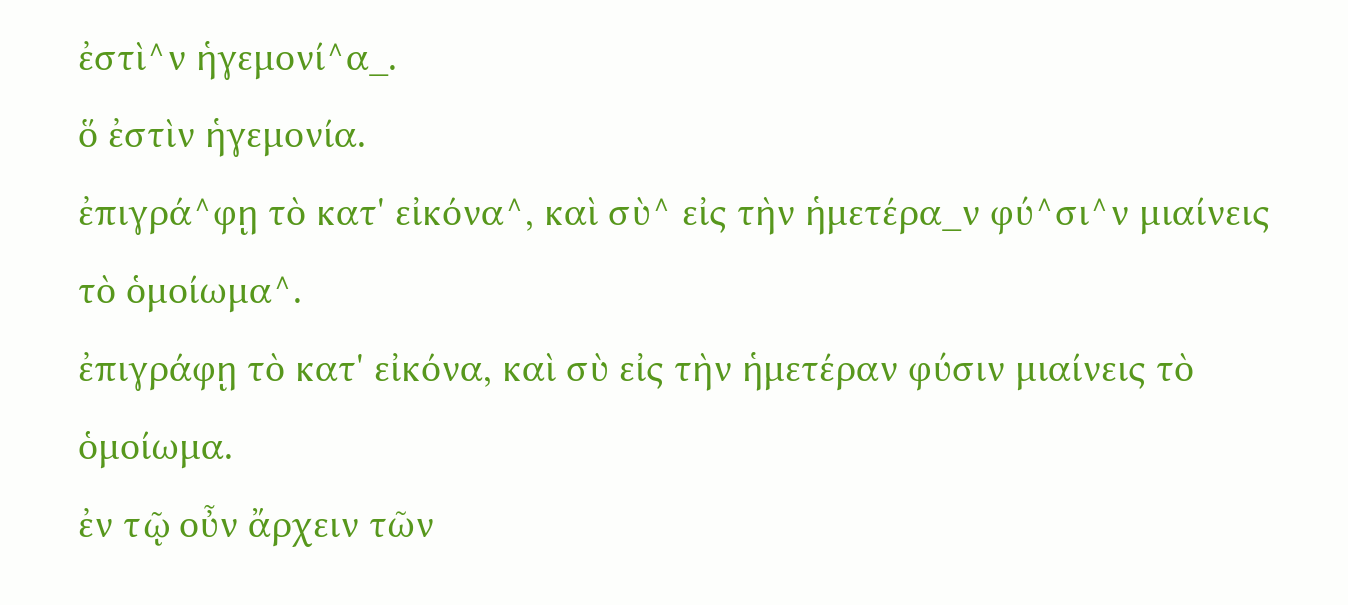ἐστὶ^ν ἡγεμονί^α_.
ὅ ἐστὶν ἡγεμονία.
ἐπιγρά^φῃ τὸ κατ' εἰκόνα^, καὶ σὺ^ εἰς τὴν ἡμετέρα_ν φύ^σι^ν μιαίνεις τὸ ὁμοίωμα^.
ἐπιγράφῃ τὸ κατ' εἰκόνα, καὶ σὺ εἰς τὴν ἡμετέραν φύσιν μιαίνεις τὸ ὁμοίωμα.
ἐν τῷ οὖν ἄρχειν τῶν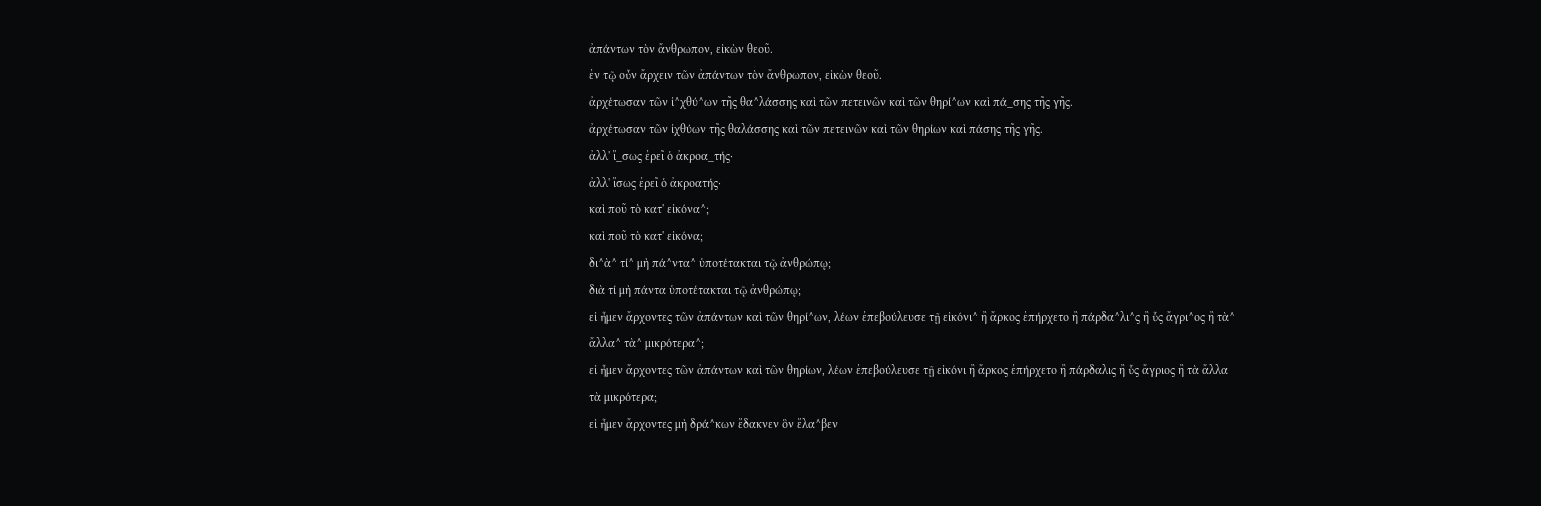ἀπάντων τὸν ἄνθρωπον, εἰκὼν θεοῦ.
ἐν τῷ οὖν ἄρχειν τῶν ἀπάντων τὸν ἄνθρωπον, εἰκὼν θεοῦ.
ἀρχέτωσαν τῶν ἰ^χθύ^ων τῆς θα^λάσσης καὶ τῶν πετεινῶν καὶ τῶν θηρί^ων καὶ πά_σης τῆς γῆς.
ἀρχέτωσαν τῶν ἰχθύων τῆς θαλάσσης καὶ τῶν πετεινῶν καὶ τῶν θηρίων καὶ πάσης τῆς γῆς.
ἀλλ' ἴ_σως ἐρεῖ ὁ ἀκροα_τής·
ἀλλ' ἴσως ἐρεῖ ὁ ἀκροατής·
καὶ ποῦ τὸ κατ' εἰκόνα^;
καὶ ποῦ τὸ κατ' εἰκόνα;
δι^ὰ^ τί^ μὴ πά^ντα^ ὑποτέτακται τῷ ἀνθρώπῳ;
διὰ τί μὴ πάντα ὑποτέτακται τῷ ἀνθρώπῳ;
εἰ ἦμεν ἄρχοντες τῶν ἀπάντων καὶ τῶν θηρί^ων, λέων ἐπεβούλευσε τῇ εἰκόνι^ ἢ ἄρκος ἐπήρχετο ἢ πάρδα^λι^ς ἢ ὗς ἄγρι^ος ἢ τὰ^ ἄλλα^ τὰ^ μικρότερα^;
εἰ ἦμεν ἄρχοντες τῶν ἀπάντων καὶ τῶν θηρίων, λέων ἐπεβούλευσε τῇ εἰκόνι ἢ ἄρκος ἐπήρχετο ἢ πάρδαλις ἢ ὗς ἄγριος ἢ τὰ ἄλλα τὰ μικρότερα;
εἰ ἦμεν ἄρχοντες μὴ δρά^κων ἔδακνεν ὃν ἔλα^βεν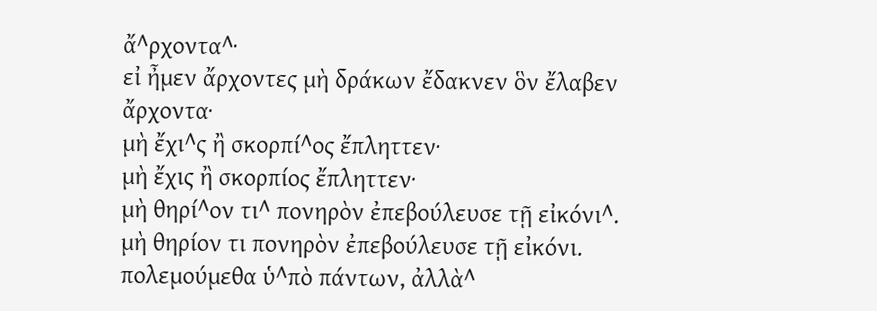ἄ^ρχοντα^·
εἰ ἦμεν ἄρχοντες μὴ δράκων ἔδακνεν ὃν ἔλαβεν ἄρχοντα·
μὴ ἔχι^ς ἢ σκορπί^ος ἔπληττεν·
μὴ ἔχις ἢ σκορπίος ἔπληττεν·
μὴ θηρί^ον τι^ πονηρὸν ἐπεβούλευσε τῇ εἰκόνι^.
μὴ θηρίον τι πονηρὸν ἐπεβούλευσε τῇ εἰκόνι.
πολεμούμεθα ὑ^πὸ πάντων, ἀλλὰ^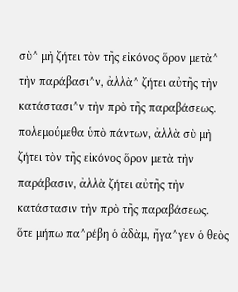σὺ^ μὴ ζήτει τὸν τῆς εἰκόνος ὅρον μετὰ^ τὴν παράβασι^ν, ἀλλὰ^ ζήτει αὐτῆς τὴν κατάστασι^ν τὴν πρὸ τῆς παραβάσεως.
πολεμούμεθα ὑπὸ πάντων, ἀλλὰ σὺ μὴ ζήτει τὸν τῆς εἰκόνος ὅρον μετὰ τὴν παράβασιν, ἀλλὰ ζήτει αὐτῆς τὴν κατάστασιν τὴν πρὸ τῆς παραβάσεως.
ὅτε μήπω πα^ρέβη ὁ ἀδὰμ, ἤγα^γεν ὁ θεὸς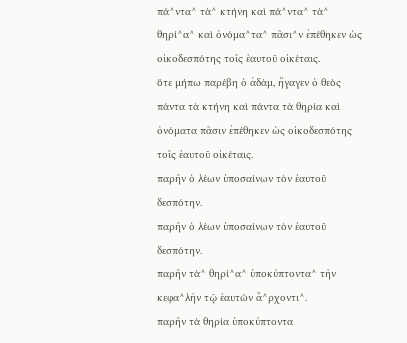πά^ντα^ τὰ^ κτήνη καὶ πά^ντα^ τὰ^ θηρί^α^ καὶ ὀνόμα^τα^ πᾶσι^ν ἐπέθηκεν ὡς οἰκοδεσπότης τοῖς ἑαυτοῦ οἰκέταις.
ὅτε μήπω παρέβη ὁ ἀδὰμ, ἤγαγεν ὁ θεὸς πάντα τὰ κτήνη καὶ πάντα τὰ θηρία καὶ ὀνόματα πᾶσιν ἐπέθηκεν ὡς οἰκοδεσπότης τοῖς ἑαυτοῦ οἰκέταις.
παρῆν ὁ λέων ὑποσαίνων τὸν ἑαυτοῦ δεσπότην.
παρῆν ὁ λέων ὑποσαίνων τὸν ἑαυτοῦ δεσπότην.
παρῆν τὰ^ θηρί^α^ ὑποκύπτοντα^ τὴν κεφα^λὴν τῷ ἑαυτῶν ἄ^ρχοντι^.
παρῆν τὰ θηρία ὑποκύπτοντα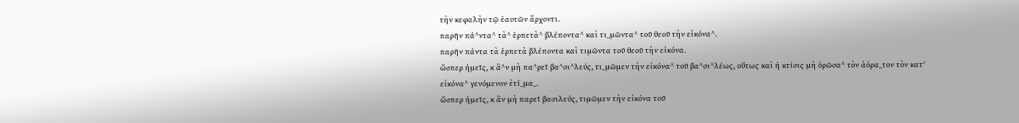τὴν κεφαλὴν τῷ ἑαυτῶν ἄρχοντι.
παρῆν πά^ντα^ τὰ^ ἑρπετὰ^ βλέποντα^ καὶ τι_μῶντα^ τοῦ θεοῦ τὴν εἰκόνα^.
παρῆν πάντα τὰ ἑρπετὰ βλέποντα καὶ τιμῶντα τοῦ θεοῦ τὴν εἰκόνα.
ὥσπερ ἡμεῖς, κ ἂ^ν μὴ πα^ρεῖ βα^σι^λεύς, τι_μῶμεν τὴν εἰκόνα^ τοῦ βα^σι^λέως, οὕτως καὶ ἡ κτίσις μὴ ὁρῶσα^ τὸν ἀόρα_τον τὸν κατ' εἰκόνα^ γενόμενον ἐτί_μα_.
ὥσπερ ἡμεῖς, κ ἂν μὴ παρεῖ βασιλεύς, τιμῶμεν τὴν εἰκόνα τοῦ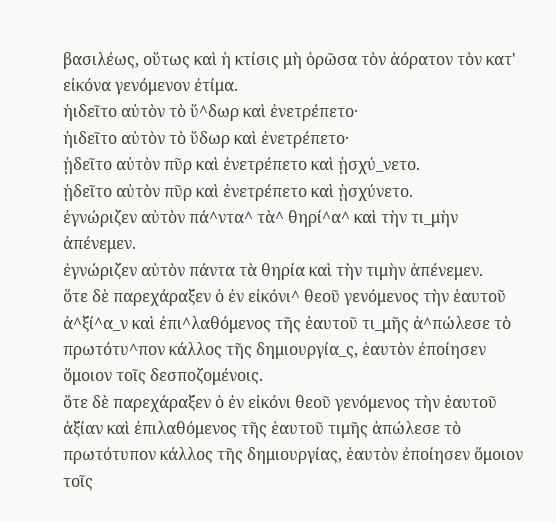βασιλέως, οὕτως καὶ ἡ κτίσις μὴ ὁρῶσα τὸν ἀόρατον τὸν κατ' εἰκόνα γενόμενον ἐτίμα.
ἠιδεῖτο αὐτὸν τὸ ὕ^δωρ καὶ ἐνετρέπετο·
ἠιδεῖτο αὐτὸν τὸ ὕδωρ καὶ ἐνετρέπετο·
ᾐδεῖτο αὐτὸν πῦρ καὶ ἐνετρέπετο καὶ ᾐσχύ_νετο.
ᾐδεῖτο αὐτὸν πῦρ καὶ ἐνετρέπετο καὶ ᾐσχύνετο.
ἐγνώριζεν αὐτὸν πά^ντα^ τὰ^ θηρί^α^ καὶ τὴν τι_μὴν ἀπένεμεν.
ἐγνώριζεν αὐτὸν πάντα τὰ θηρία καὶ τὴν τιμὴν ἀπένεμεν.
ὅτε δὲ παρεχάραξεν ὁ ἐν εἰκόνι^ θεοῦ γενόμενος τὴν ἑαυτοῦ ἀ^ξί^α_ν καὶ ἐπι^λαθόμενος τῆς ἑαυτοῦ τι_μῆς ἀ^πώλεσε τὸ πρωτότυ^πον κάλλος τῆς δημιουργία_ς, ἑαυτὸν ἐποίησεν ὅμοιον τοῖς δεσποζομένοις.
ὅτε δὲ παρεχάραξεν ὁ ἐν εἰκόνι θεοῦ γενόμενος τὴν ἑαυτοῦ ἀξίαν καὶ ἐπιλαθόμενος τῆς ἑαυτοῦ τιμῆς ἀπώλεσε τὸ πρωτότυπον κάλλος τῆς δημιουργίας, ἑαυτὸν ἐποίησεν ὅμοιον τοῖς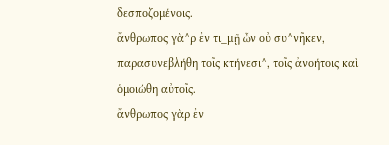δεσποζομένοις.
ἄνθρωπος γὰ^ρ ἐν τι_μῇ ὦν οὐ συ^νῆκεν, παρασυνεβλήθη τοῖς κτήνεσι^, τοῖς ἀνοήτοις καὶ ὁμοιώθη αὐτοῖς.
ἄνθρωπος γὰρ ἐν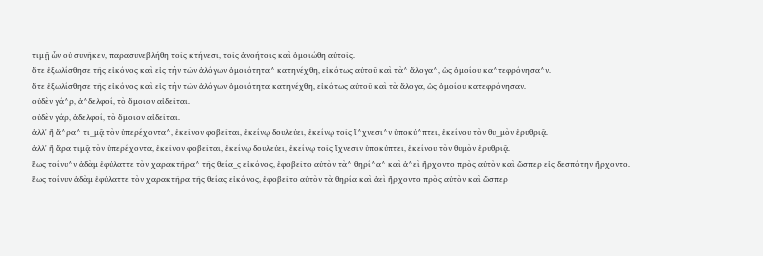τιμῇ ὦν οὐ συνῆκεν, παρασυνεβλήθη τοῖς κτήνεσι, τοῖς ἀνοήτοις καὶ ὁμοιώθη αὐτοῖς.
ὅτε ἐξωλίσθησε τῆς εἰκόνος καὶ εἰς τὴν τῶν ἀλόγων ὁμοιότητα^ κατηνέχθη, εἰκότως αὐτοῦ καὶ τὰ^ ἄλογα^, ὡς ὁμοίου κα^τεφρόνησα^ν.
ὅτε ἐξωλίσθησε τῆς εἰκόνος καὶ εἰς τὴν τῶν ἀλόγων ὁμοιότητα κατηνέχθη, εἰκότως αὐτοῦ καὶ τὰ ἄλογα, ὡς ὁμοίου κατεφρόνησαν.
οὐδὲν γά^ρ, ἀ^δελφοί, τὸ ὅμοιον αἰδεῖται.
οὐδὲν γάρ, ἀδελφοί, τὸ ὅμοιον αἰδεῖται.
ἀλλ' ἢ ἄ^ρα^ τι_μᾷ τὸν ὑπερέχοντα^, ἐκεῖνον φοβεῖται, ἐκείνῳ δουλεύει, ἐκείνῳ τοῖς ἴ^χνεσι^ν ὑποκύ^πτει, ἐκείνου τὸν θυ_μὸν ἐρυθριᾷ.
ἀλλ' ἢ ἄρα τιμᾷ τὸν ὑπερέχοντα, ἐκεῖνον φοβεῖται, ἐκείνῳ δουλεύει, ἐκείνῳ τοῖς ἴχνεσιν ὑποκύπτει, ἐκείνου τὸν θυμὸν ἐρυθριᾷ.
ἕως τοίνυ^ν ἀδὰμ ἐφύλαττε τὸν χαρακτῆρα^ τῆς θεία_ς εἰκόνος, ἐφοβεῖτο αὐτὸν τὰ^ θηρί^α^ καὶ ἀ^εὶ ἤρχοντο πρὸς αὐτὸν καὶ ὥσπερ εἰς δεσπότην ἤρχοντο.
ἕως τοίνυν ἀδὰμ ἐφύλαττε τὸν χαρακτῆρα τῆς θείας εἰκόνος, ἐφοβεῖτο αὐτὸν τὰ θηρία καὶ ἀεὶ ἤρχοντο πρὸς αὐτὸν καὶ ὥσπερ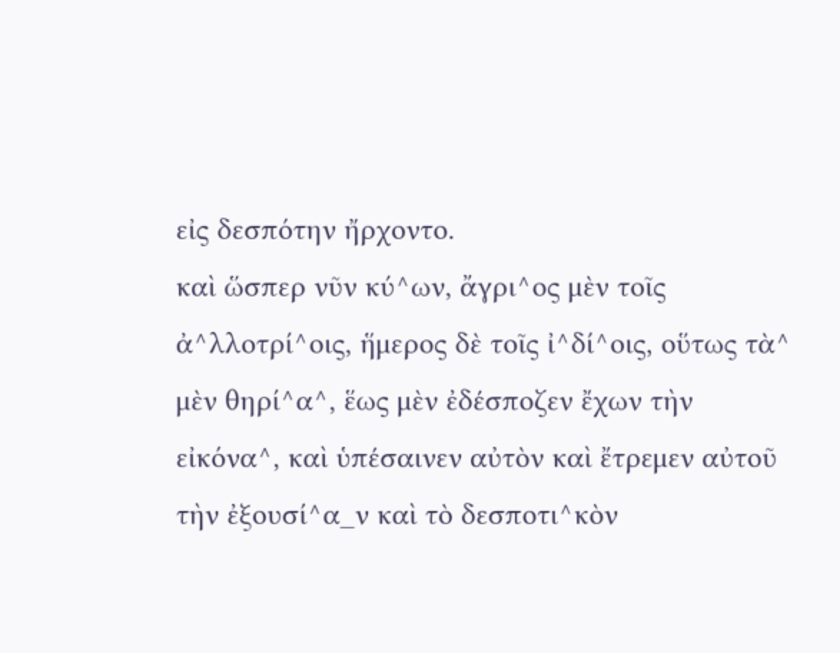εἰς δεσπότην ἤρχοντο.
καὶ ὥσπερ νῦν κύ^ων, ἄγρι^ος μὲν τοῖς ἀ^λλοτρί^οις, ἥμερος δὲ τοῖς ἰ^δί^οις, οὕτως τὰ^ μὲν θηρί^α^, ἕως μὲν ἐδέσποζεν ἔχων τὴν εἰκόνα^, καὶ ὑπέσαινεν αὐτὸν καὶ ἔτρεμεν αὐτοῦ τὴν ἐξουσί^α_ν καὶ τὸ δεσποτι^κὸν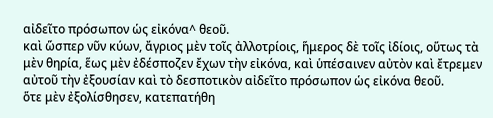αἰδεῖτο πρόσωπον ὡς εἰκόνα^ θεοῦ.
καὶ ὥσπερ νῦν κύων, ἄγριος μὲν τοῖς ἀλλοτρίοις, ἥμερος δὲ τοῖς ἰδίοις, οὕτως τὰ μὲν θηρία, ἕως μὲν ἐδέσποζεν ἔχων τὴν εἰκόνα, καὶ ὑπέσαινεν αὐτὸν καὶ ἔτρεμεν αὐτοῦ τὴν ἐξουσίαν καὶ τὸ δεσποτικὸν αἰδεῖτο πρόσωπον ὡς εἰκόνα θεοῦ.
ὅτε μὲν ἐξολίσθησεν, κατεπατήθη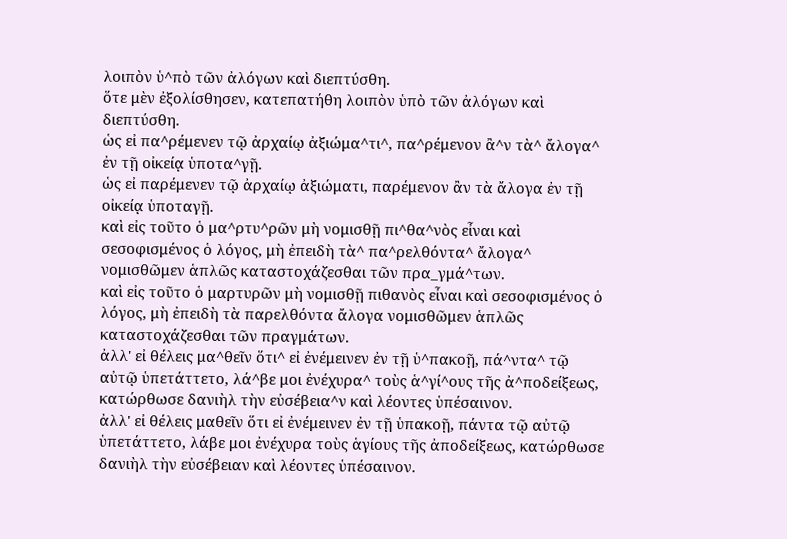λοιπὸν ὑ^πὸ τῶν ἀλόγων καὶ διεπτύσθη.
ὅτε μὲν ἐξολίσθησεν, κατεπατήθη λοιπὸν ὑπὸ τῶν ἀλόγων καὶ διεπτύσθη.
ὡς εἰ πα^ρέμενεν τῷ ἀρχαίῳ ἀξιώμα^τι^, πα^ρέμενον ἂ^ν τὰ^ ἄλογα^ ἐν τῇ οἰκείᾳ ὑποτα^γῇ.
ὡς εἰ παρέμενεν τῷ ἀρχαίῳ ἀξιώματι, παρέμενον ἂν τὰ ἄλογα ἐν τῇ οἰκείᾳ ὑποταγῇ.
καὶ εἰς τοῦτο ὁ μα^ρτυ^ρῶν μὴ νομισθῇ πι^θα^νὸς εἶναι καὶ σεσοφισμένος ὁ λόγος, μὴ ἐπειδὴ τὰ^ πα^ρελθόντα^ ἄλογα^ νομισθῶμεν ἁπλῶς καταστοχάζεσθαι τῶν πρα_γμά^των.
καὶ εἰς τοῦτο ὁ μαρτυρῶν μὴ νομισθῇ πιθανὸς εἶναι καὶ σεσοφισμένος ὁ λόγος, μὴ ἐπειδὴ τὰ παρελθόντα ἄλογα νομισθῶμεν ἁπλῶς καταστοχάζεσθαι τῶν πραγμάτων.
ἀλλ' εἰ θέλεις μα^θεῖν ὅτι^ εἰ ἐνέμεινεν ἐν τῇ ὑ^πακοῇ, πά^ντα^ τῷ αὐτῷ ὑπετάττετο, λά^βε μοι ἐνέχυρα^ τοὺς ἁ^γί^ους τῆς ἀ^ποδείξεως, κατώρθωσε δανιὴλ τὴν εὐσέβεια^ν καὶ λέοντες ὑπέσαινον.
ἀλλ' εἰ θέλεις μαθεῖν ὅτι εἰ ἐνέμεινεν ἐν τῇ ὑπακοῇ, πάντα τῷ αὐτῷ ὑπετάττετο, λάβε μοι ἐνέχυρα τοὺς ἁγίους τῆς ἀποδείξεως, κατώρθωσε δανιὴλ τὴν εὐσέβειαν καὶ λέοντες ὑπέσαινον.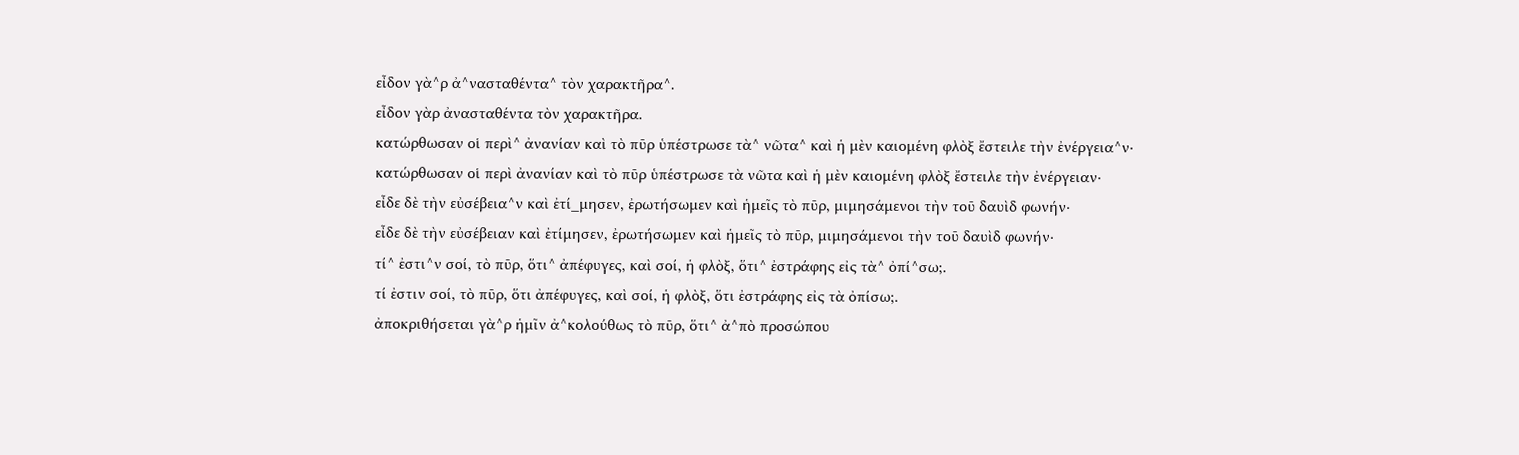εἶδον γὰ^ρ ἀ^νασταθέντα^ τὸν χαρακτῆρα^.
εἶδον γὰρ ἀνασταθέντα τὸν χαρακτῆρα.
κατώρθωσαν οἱ περὶ^ ἀνανίαν καὶ τὸ πῦρ ὑπέστρωσε τὰ^ νῶτα^ καὶ ἡ μὲν καιομένη φλὸξ ἔστειλε τὴν ἐνέργεια^ν·
κατώρθωσαν οἱ περὶ ἀνανίαν καὶ τὸ πῦρ ὑπέστρωσε τὰ νῶτα καὶ ἡ μὲν καιομένη φλὸξ ἔστειλε τὴν ἐνέργειαν·
εἶδε δὲ τὴν εὐσέβεια^ν καὶ ἐτί_μησεν, ἐρωτήσωμεν καὶ ἡμεῖς τὸ πῦρ, μιμησάμενοι τὴν τοῦ δαυὶδ φωνήν·
εἶδε δὲ τὴν εὐσέβειαν καὶ ἐτίμησεν, ἐρωτήσωμεν καὶ ἡμεῖς τὸ πῦρ, μιμησάμενοι τὴν τοῦ δαυὶδ φωνήν·
τί^ ἐστι^ν σοί, τὸ πῦρ, ὅτι^ ἀπέφυγες, καὶ σοί, ἡ φλὸξ, ὅτι^ ἐστράφης εἰς τὰ^ ὀπί^σω;.
τί ἐστιν σοί, τὸ πῦρ, ὅτι ἀπέφυγες, καὶ σοί, ἡ φλὸξ, ὅτι ἐστράφης εἰς τὰ ὀπίσω;.
ἀποκριθήσεται γὰ^ρ ἡμῖν ἀ^κολούθως τὸ πῦρ, ὅτι^ ἀ^πὸ προσώπου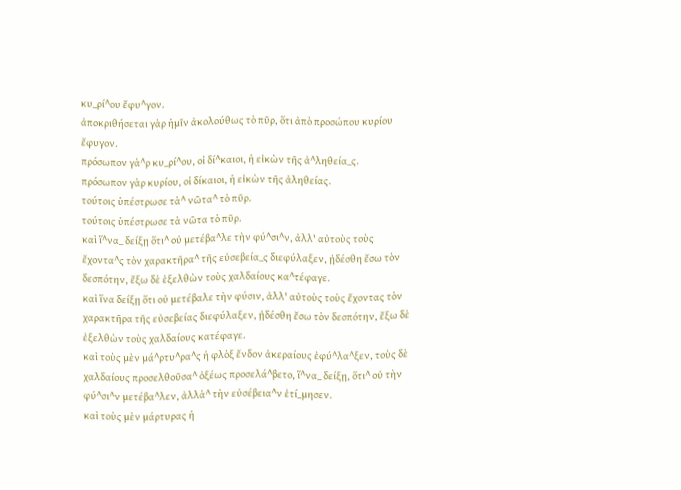κυ_ρί^ου ἔφυ^γον.
ἀποκριθήσεται γὰρ ἡμῖν ἀκολούθως τὸ πῦρ, ὅτι ἀπὸ προσώπου κυρίου ἔφυγον.
πρόσωπον γὰ^ρ κυ_ρί^ου, οἱ δί^καιοι, ἡ εἰκὼν τῆς ἀ^ληθεία_ς.
πρόσωπον γὰρ κυρίου, οἱ δίκαιοι, ἡ εἰκὼν τῆς ἀληθείας.
τούτοις ὑπέστρωσε τὰ^ νῶτα^ τὸ πῦρ.
τούτοις ὑπέστρωσε τὰ νῶτα τὸ πῦρ.
καὶ ἵ^να_ δείξῃ ὅτι^ οὐ μετέβα^λε τὴν φύ^σι^ν, ἀλλ' αὐτοὺς τοὺς ἔχοντα^ς τὸν χαρακτῆρα^ τῆς εὐσεβεία_ς διεφύλαξεν, ᾐδέσθη ἔσω τὸν δεσπότην, ἔξω δὲ ἐξελθὼν τοὺς χαλδαίους κα^τέφαγε.
καὶ ἵνα δείξῃ ὅτι οὐ μετέβαλε τὴν φύσιν, ἀλλ' αὐτοὺς τοὺς ἔχοντας τὸν χαρακτῆρα τῆς εὐσεβείας διεφύλαξεν, ᾐδέσθη ἔσω τὸν δεσπότην, ἔξω δὲ ἐξελθὼν τοὺς χαλδαίους κατέφαγε.
καὶ τοὺς μὲν μά^ρτυ^ρα^ς ἡ φλὸξ ἔνδον ἀκεραίους ἐφύ^λα^ξεν, τοὺς δὲ χαλδαίους προσελθοῦσα^ ὀξέως προσελά^βετο, ἵ^να_ δείξῃ, ὅτι^ οὐ τὴν φύ^σι^ν μετέβα^λεν, ἀλλὰ^ τὴν εὐσέβεια^ν ἐτί_μησεν.
καὶ τοὺς μὲν μάρτυρας ἡ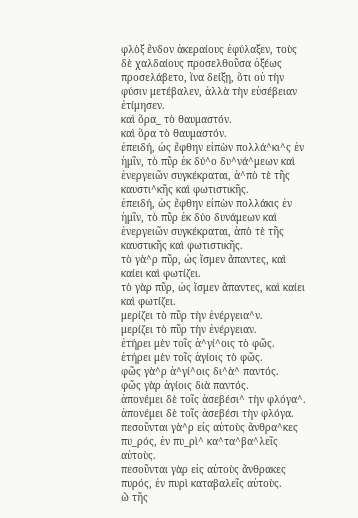φλὸξ ἔνδον ἀκεραίους ἐφύλαξεν, τοὺς δὲ χαλδαίους προσελθοῦσα ὀξέως προσελάβετο, ἵνα δείξῃ, ὅτι οὐ τὴν φύσιν μετέβαλεν, ἀλλὰ τὴν εὐσέβειαν ἐτίμησεν.
καὶ ὅρα_ τὸ θαυμαστόν.
καὶ ὅρα τὸ θαυμαστόν.
ἐπειδή, ὡς ἔφθην εἰπὼν πολλά^κι^ς ἐν ἡμῖν, τὸ πῦρ ἐκ δύ^ο δυ^νά^μεων καὶ ἐνεργειῶν συγκέκραται, ἀ^πὸ τὲ τῆς καυστι^κῆς καὶ φωτιστικῆς.
ἐπειδή, ὡς ἔφθην εἰπὼν πολλάκις ἐν ἡμῖν, τὸ πῦρ ἐκ δύο δυνάμεων καὶ ἐνεργειῶν συγκέκραται, ἀπὸ τὲ τῆς καυστικῆς καὶ φωτιστικῆς.
τὸ γὰ^ρ πῦρ, ὡς ἴσμεν ἄπαντες, καὶ καίει καὶ φωτίζει.
τὸ γὰρ πῦρ, ὡς ἴσμεν ἄπαντες, καὶ καίει καὶ φωτίζει.
μερίζει τὸ πῦρ τὴν ἐνέργεια^ν.
μερίζει τὸ πῦρ τὴν ἐνέργειαν.
ἐτήρει μὲν τοῖς ἁ^γί^οις τὸ φῶς.
ἐτήρει μὲν τοῖς ἁγίοις τὸ φῶς.
φῶς γὰ^ρ ἁ^γί^οις δι^ὰ^ παντός.
φῶς γὰρ ἁγίοις διὰ παντός.
ἀπονέμει δὲ τοῖς ἀσεβέσι^ τὴν φλόγα^.
ἀπονέμει δὲ τοῖς ἀσεβέσι τὴν φλόγα.
πεσοῦνται γὰ^ρ εἰς αὐτοὺς ἄνθρα^κες πυ_ρός, ἐν πυ_ρὶ^ κα^τα^βα^λεῖς αὐτοὺς.
πεσοῦνται γὰρ εἰς αὐτοὺς ἄνθρακες πυρός, ἐν πυρὶ καταβαλεῖς αὐτοὺς.
ὢ τῆς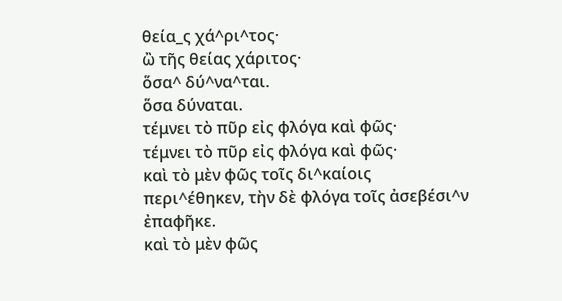θεία_ς χά^ρι^τος·
ὢ τῆς θείας χάριτος·
ὅσα^ δύ^να^ται.
ὅσα δύναται.
τέμνει τὸ πῦρ εἰς φλόγα καὶ φῶς·
τέμνει τὸ πῦρ εἰς φλόγα καὶ φῶς·
καὶ τὸ μὲν φῶς τοῖς δι^καίοις περι^έθηκεν, τὴν δὲ φλόγα τοῖς ἀσεβέσι^ν ἐπαφῆκε.
καὶ τὸ μὲν φῶς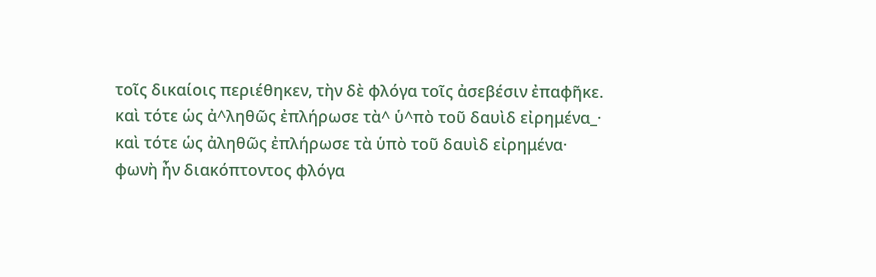τοῖς δικαίοις περιέθηκεν, τὴν δὲ φλόγα τοῖς ἀσεβέσιν ἐπαφῆκε.
καὶ τότε ὡς ἀ^ληθῶς ἐπλήρωσε τὰ^ ὑ^πὸ τοῦ δαυὶδ εἰρημένα_·
καὶ τότε ὡς ἀληθῶς ἐπλήρωσε τὰ ὑπὸ τοῦ δαυὶδ εἰρημένα·
φωνὴ ἦν διακόπτοντος φλόγα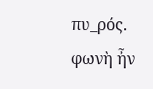πυ_ρός.
φωνὴ ἦν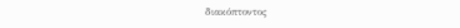διακόπτοντος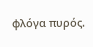φλόγα πυρός.